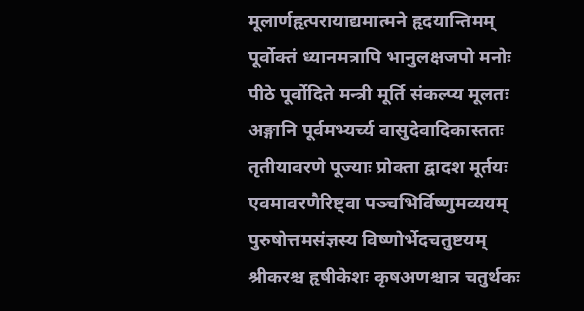मूलार्णहृत्परायाद्यमात्मने हृदयान्तिमम्
पूर्वोक्तं ध्यानमत्रापि भानुलक्षजपो मनोः
पीठे पूर्वोदिते मन्त्री मूर्ति संकल्प्य मूलतः
अङ्गानि पूर्वमभ्यर्च्य वासुदेवादिकास्ततः
तृतीयावरणे पूज्याः प्रोक्ता द्वादश मूर्तयः
एवमावरणैरिष्ट्वा पञ्चभिर्विष्णुमव्ययम्
पुरुषोत्तमसंज्ञस्य विष्णोर्भेदचतुष्टयम्
श्रीकरश्च हृषीकेशः कृषअणश्चात्र चतुर्थकः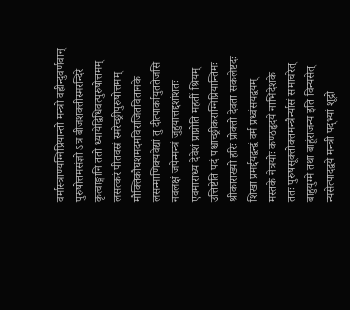वर्मास्त्राण्यग्निप्रियान्तो मन्त्रो वह्नीन्दुवर्णवान्
पुरुषोत्तमसंज्ञो ऽत्र बीजशक्तीस्मरन्दिरे
कृत्वाङ्गानि ततो ध्यायेद्विधिवत्पुरुषोत्तमम्
लसत्करं पीतवस्रं स्मरेच्छ्रीपुरुषोत्तमम्
मौक्तिकौघशमदमविराजितवितानके
लसन्माणिक्यवेद्यां तु दीत्पार्कायुततेजसि
नवलक्षं जपेन्मन्त्रं जुहुयात्तद्दशांशतः
एवमाराध्य देवेशं प्राप्नोति महतीं श्रियम्
उत्तिष्टेति पदं पश्चाच्छ्रीकराग्निप्रियान्तिमः
श्रीकाराख्यो हरिः प्रोक्तो देवता सकलेष्टदः
शिखा प्रमर्द्दयद्वन्द्वं वर्म प्रध्वंसयद्वयम्
मस्तके नेत्रयोः कण्ठहृदये नाभिदेशके
ततः पुरुषसूक्तोक्तमन्त्रैर्न्यासं समाचरेत्
बाहुयुग्मे तथा बाहूंराजन्य इति विन्यसेत्
न्यसेत्पादद्वये मन्त्री पद्भ्यां शूद्रो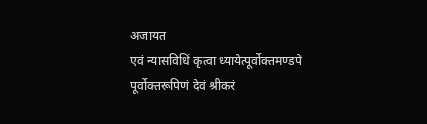अजायत
एवं न्यासविधिं कृत्वा ध्यायेत्पूर्वोक्तमण्डपे
पूर्वोक्तरूपिणं देवं श्रीकरं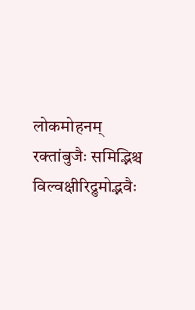लोकमोहनम्
रक्तांबुजैः समिद्भिश्च विल्वक्षीरिद्रुमोद्भवैः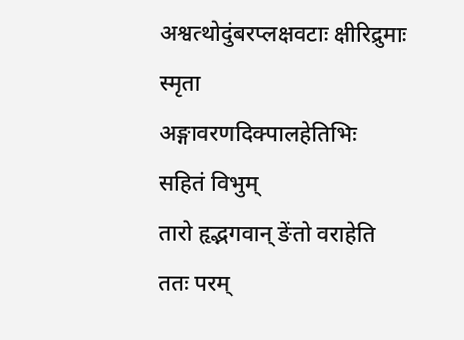अश्वत्थोदुंबरप्लक्षवटाः क्षीरिद्रुमाः स्मृता
अङ्गावरणदिक्पालहेतिभिः सहितं विभुम्
तारो हृद्भगवान् ङेंतो वराहेति ततः परम्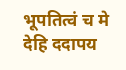भूपतित्वं च मे देहि ददापय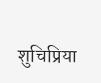शुचिप्रिया